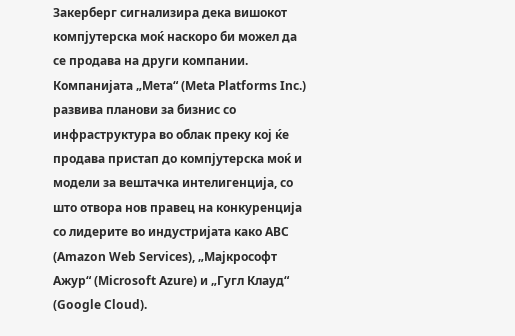Закерберг сигнализира дека вишокот компјутерска моќ наскоро би можел да се продава на други компании.
Компанијата „Мета“ (Meta Platforms Inc.) развива планови за бизнис со инфраструктура во облак преку кој ќе продава пристап до компјутерска моќ и модели за вештачка интелигенција, со што отвора нов правец на конкуренција со лидерите во индустријата како АВС (Amazon Web Services), „Мајкрософт Ажур“ (Microsoft Azure) и „Гугл Клауд“ (Google Cloud).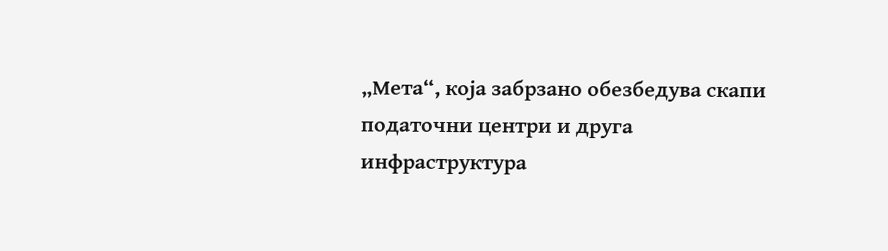„Мета“, која забрзано обезбедува скапи податочни центри и друга инфраструктура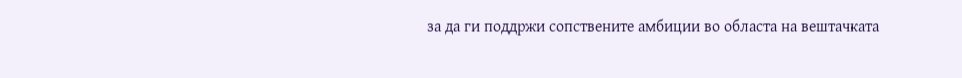за да ги поддржи сопствените амбиции во областа на вештачката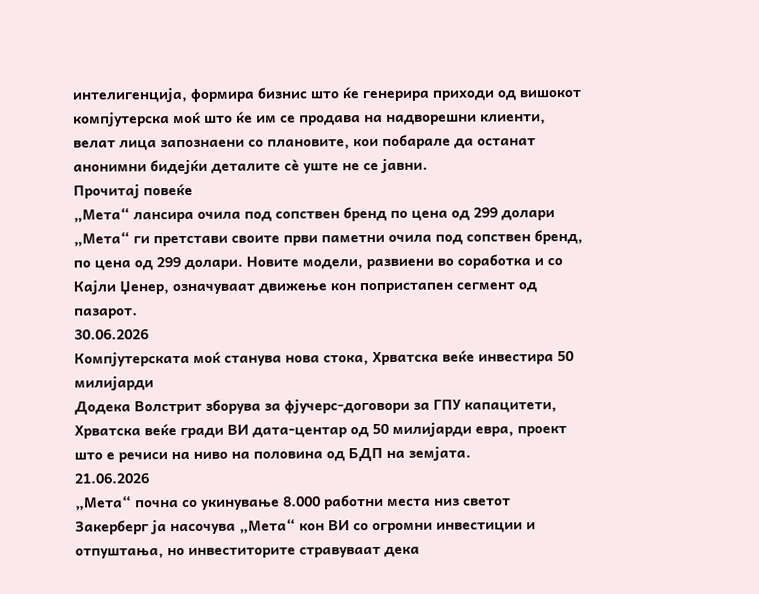интелигенција, формира бизнис што ќе генерира приходи од вишокот компјутерска моќ што ќе им се продава на надворешни клиенти, велат лица запознаени со плановите, кои побарале да останат анонимни бидејќи деталите сè уште не се јавни.
Прочитај повеќе
„Мета“ лансира очила под сопствен бренд по цена од 299 долари
„Мета“ ги претстави своите први паметни очила под сопствен бренд, по цена од 299 долари. Новите модели, развиени во соработка и со Кајли Џенер, означуваат движење кон попристапен сегмент од пазарот.
30.06.2026
Компјутерската моќ станува нова стока, Хрватска веќе инвестира 50 милијарди
Додека Волстрит зборува за фјучерс-договори за ГПУ капацитети, Хрватска веќе гради ВИ дата-центар од 50 милијарди евра, проект што е речиси на ниво на половина од БДП на земјата.
21.06.2026
„Мета“ почна со укинување 8.000 работни места низ светот
Закерберг ја насочува „Мета“ кон ВИ со огромни инвестиции и отпуштања, но инвеститорите стравуваат дека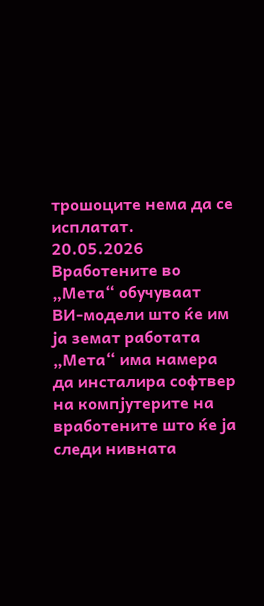трошоците нема да се исплатат.
20.05.2026
Вработените во „Мета“ обучуваат ВИ-модели што ќе им ја земат работата
„Мета“ има намера да инсталира софтвер на компјутерите на вработените што ќе ја следи нивната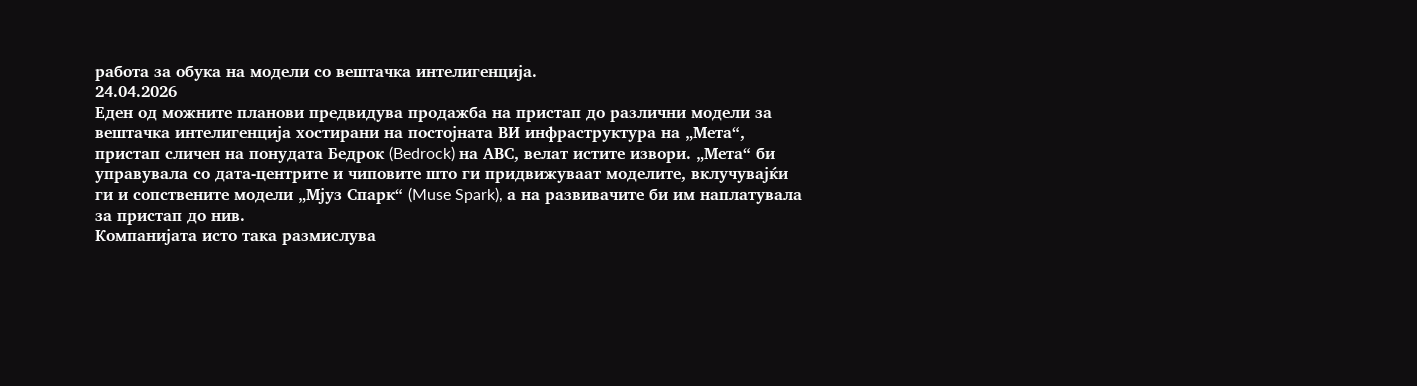работа за обука на модели со вештачка интелигенција.
24.04.2026
Еден од можните планови предвидува продажба на пристап до различни модели за вештачка интелигенција хостирани на постојната ВИ инфраструктура на „Мета“, пристап сличен на понудата Бедрок (Bedrock) на АВС, велат истите извори. „Мета“ би управувала со дата-центрите и чиповите што ги придвижуваат моделите, вклучувајќи ги и сопствените модели „Мјуз Спарк“ (Muse Spark), а на развивачите би им наплатувала за пристап до нив.
Компанијата исто така размислува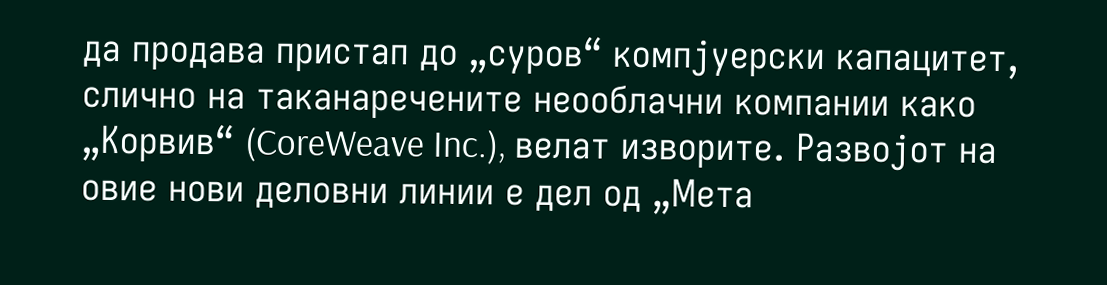да продава пристап до „суров“ компјуерски капацитет, слично на таканаречените неооблачни компании како „Корвив“ (CoreWeave Inc.), велат изворите. Развојот на овие нови деловни линии е дел од „Мета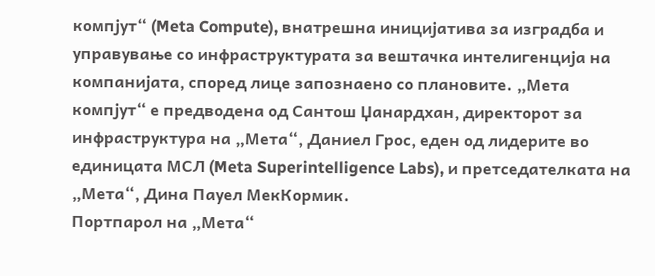компјут“ (Meta Compute), внатрешна иницијатива за изградба и управување со инфраструктурата за вештачка интелигенција на компанијата, според лице запознаено со плановите. „Мета компјут“ е предводена од Сантош Џанардхан, директорот за инфраструктура на „Мета“, Даниел Грос, еден од лидерите во единицата МСЛ (Meta Superintelligence Labs), и претседателката на „Мета“, Дина Пауел МекКормик.
Портпарол на „Мета“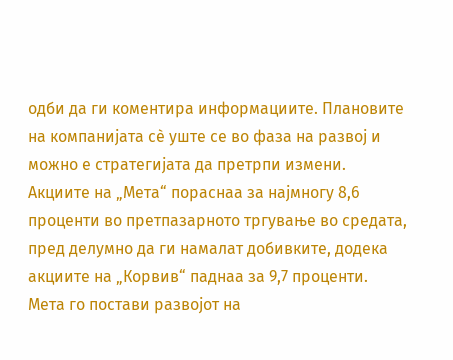одби да ги коментира информациите. Плановите на компанијата сè уште се во фаза на развој и можно е стратегијата да претрпи измени. Акциите на „Мета“ пораснаа за најмногу 8,6 проценти во претпазарното тргување во средата, пред делумно да ги намалат добивките, додека акциите на „Корвив“ паднаа за 9,7 проценти.
Мета го постави развојот на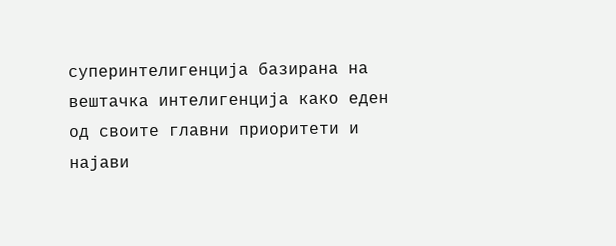суперинтелигенција базирана на вештачка интелигенција како еден од своите главни приоритети и најави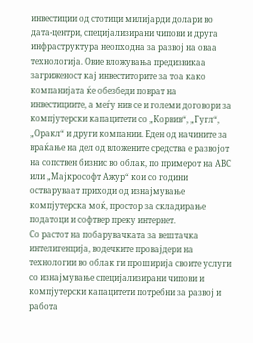инвестиции од стотици милијарди долари во дата-центри, специјализирани чипови и друга инфраструктура неопходна за развој на оваа технологија. Овие вложувања предизвикаа загриженост кај инвеститорите за тоа како компанијата ќе обезбеди поврат на инвестициите, а меѓу нив се и големи договори за компјутерски капацитети со „Корвив“, „Гугл“, „Оракл“ и други компании. Еден од начините за враќање на дел од вложените средства е развојот на сопствен бизнис во облак, по примерот на АВС или „Мајкрософт Ажур“ кои со години остваруваат приходи од изнајмување компјутерска моќ, простор за складирање податоци и софтвер преку интернет.
Со растот на побарувачката за вештачка интелигенција, водечките провајдери на технологии во облак ги проширија своите услуги со изнајмување специјализирани чипови и компјутерски капацитети потребни за развој и работа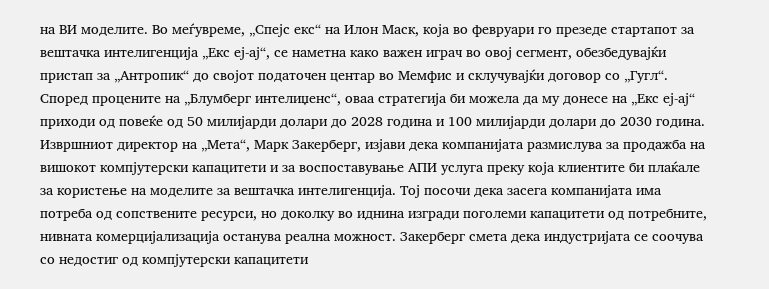на ВИ моделите. Во меѓувреме, „Спејс екс“ на Илон Маск, која во февруари го презеде стартапот за вештачка интелигенција „Екс еј-ај“, се наметна како важен играч во овој сегмент, обезбедувајќи пристап за „Антропик“ до својот податочен центар во Мемфис и склучувајќи договор со „Гугл“. Според процените на „Блумберг интелиџенс“, оваа стратегија би можела да му донесе на „Екс еј-ај“ приходи од повеќе од 50 милијарди долари до 2028 година и 100 милијарди долари до 2030 година.
Извршниот директор на „Мета“, Марк Закерберг, изјави дека компанијата размислува за продажба на вишокот компјутерски капацитети и за воспоставување АПИ услуга преку која клиентите би плаќале за користење на моделите за вештачка интелигенција. Тој посочи дека засега компанијата има потреба од сопствените ресурси, но доколку во иднина изгради поголеми капацитети од потребните, нивната комерцијализација останува реална можност. Закерберг смета дека индустријата се соочува со недостиг од компјутерски капацитети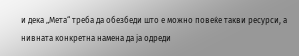и дека „Мета“ треба да обезбеди што е можно повеќе такви ресурси, а нивната конкретна намена да ја одреди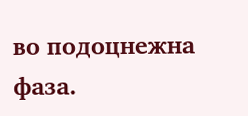во подоцнежна фаза.